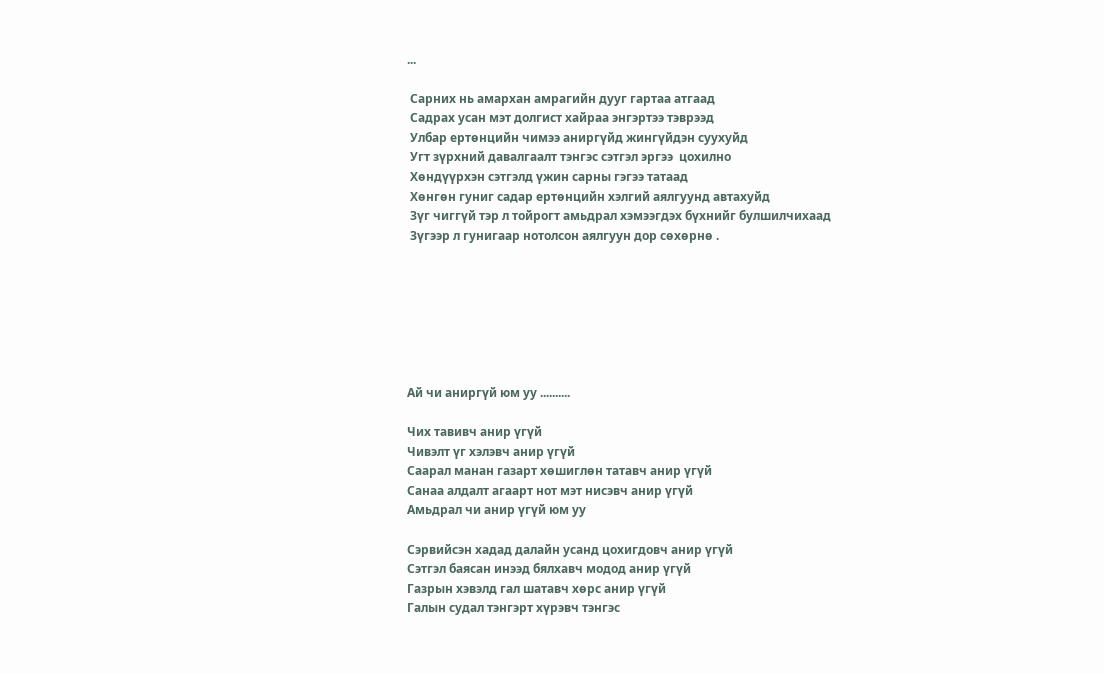...

 Сарних нь амархан амрагийн дууг гартаа атгаад
 Садрах усан мэт долгист хайраа энгэртээ тэврээд
 Улбар ертөнцийн чимээ аниргүйд жингүйдэн суухуйд
 Угт зүрхний давалгаалт тэнгэс сэтгэл эргээ  цохилно
 Хөндүүрхэн сэтгэлд үжин сарны гэгээ татаад
 Хөнгөн гуниг садар ертөнцийн хэлгий аялгуунд автахуйд
 Зүг чиггүй тэр л тойрогт амьдрал хэмээгдэх бүхнийг булшилчихаад
 Зүгээр л гунигаар нотолсон аялгуун дор сөхөрнө .







Ай чи аниргүй юм уу ..........

Чих тавивч анир үгүй
Чивэлт үг хэлэвч анир үгүй
Саарал манан газарт хөшиглөн татавч анир үгүй
Санаа алдалт агаарт нот мэт нисэвч анир үгүй
Амьдрал чи анир үгүй юм уу

Сэрвийсэн хадад далайн усанд цохигдовч анир үгүй
Сэтгэл баясан инээд бялхавч модод анир үгүй
Газрын хэвэлд гал шатавч хөрс анир үгүй
Галын судал тэнгэрт хүрэвч тэнгэс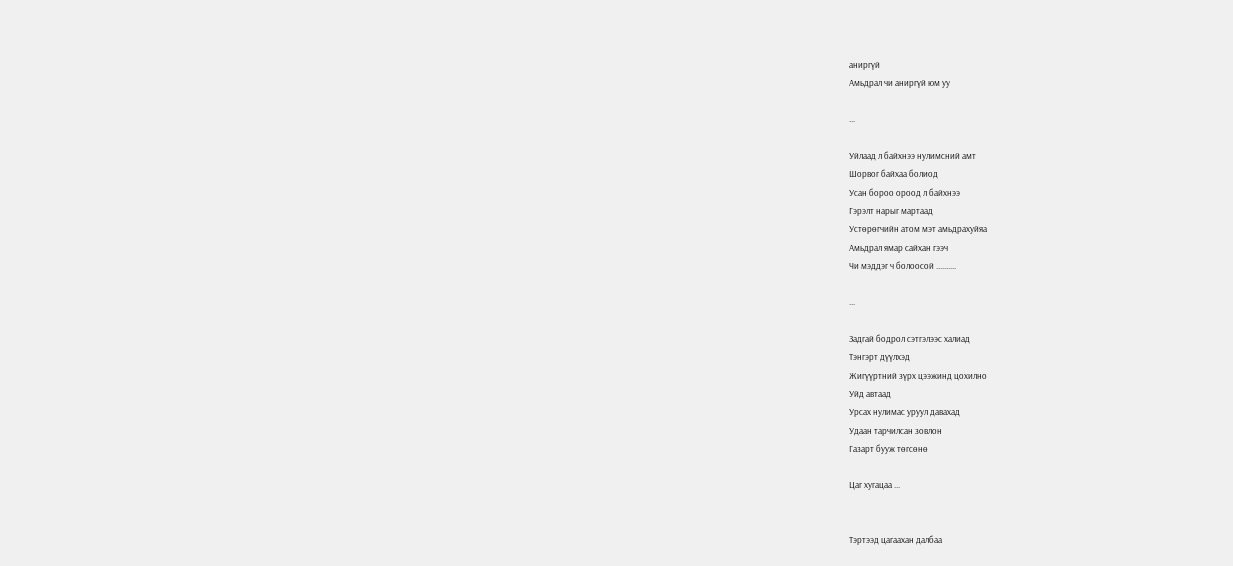аниргүй
Амьдрал чи аниргүй юм уу

...

Уйлаад л байхнээ нулимсний амт
Шорвог байхаа болиод
Усан бороо ороод л байхнээ
Гэрэлт нарыг мартаад
Устөрөгчийн атом мэт амьдрахуйяа
Амьдрал ямар сайхан гээч
Чи мэддэг ч болоосой ..........

...

Задгай бодрол сэтгэлээс халиад
Тэнгэрт дүүлхэд
Жигүүртний зүрх цээжинд цохилно
Уйд автаад
Урсах нулимас уруул давахад
Удаан тарчилсан зовлон
Газарт бууж төгсөнө

Цаг хугацаа ...


Тэртээд цагаахан далбаа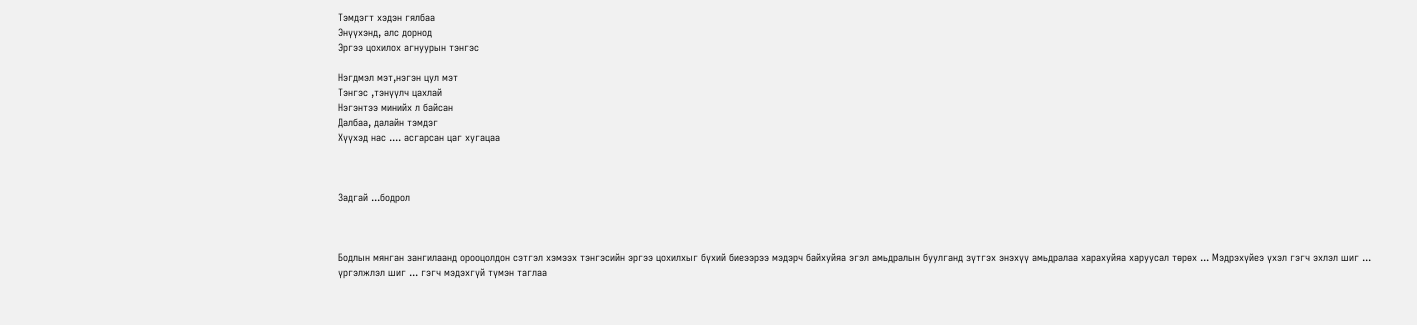Тэмдэгт хэдэн гялбаа
Энүүхэнд, алс дорнод
Эргээ цохилох агнуурын тэнгэс

Нэгдмэл мэт,нэгэн цул мэт
Тэнгэс ,тэнүүлч цахлай
Нэгэнтээ минийх л байсан
Далбаа, далайн тэмдэг
Хүүхэд нас .... асгарсан цаг хугацаа



Задгай ...бодрол



Бодлын мянган зангилаанд орооцолдон сэтгэл хэмээх тэнгэсийн эргээ цохилхыг бүхий биеээрээ мэдэрч байхуйяа эгэл амьдралын буулганд зүтгэх энэхүү амьдралаа харахуйяа харуусал төрөх ... Мэдрэхүйеэ үхэл гэгч эхлэл шиг ... үргэлжлэл шиг ... гэгч мэдэхгүй түмэн таглаа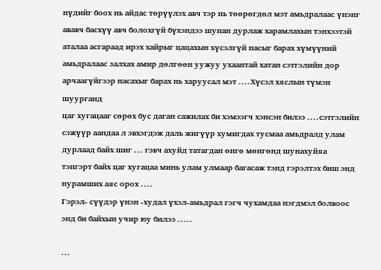нүдийг боох нь айдас төрүүлэх авч тэр нь төөрөгдөл мэт амьдралаас үнэнг ававч басхүү авч болохгүй бүхэндээ шунан дурлаж харамлахын тэнхээтэй аталаа асгараад ирэх хайрыг цацахын хүсэлгүй насыг барах хүмүүний амьдралаас залхах амир дөлгөөн уужуу ухаантай хатан сэтгэлийн дор арчаагүйгээр насахыг барах нь харуусал мэт ....Хүсэл хяслын түмэн шуурганд
цаг хугацааг сөрөх бус даган сажилах би хэмээгч хэнсэн билээ ....сэтгэлийн сэжүүр аандаа л эвхэгдэж даль жигүүр хумигдах тусмаа амьдралд улам дурлаад байх шиг ... гэвч ахуйд татагдан өнгө мөнгөнд шунахуйяа
тэнгэрт байх цаг хугацаа минь улам улмаар багасаж тэнд гэрэлтэх биш энд нурамших аяс орох ....
Гэрэл- сүүдэр үнэн -худал үхэл-амьдрал гэгч чухамдаа нэгдмэл болвоос энд би байхын учир юу билээ .....

...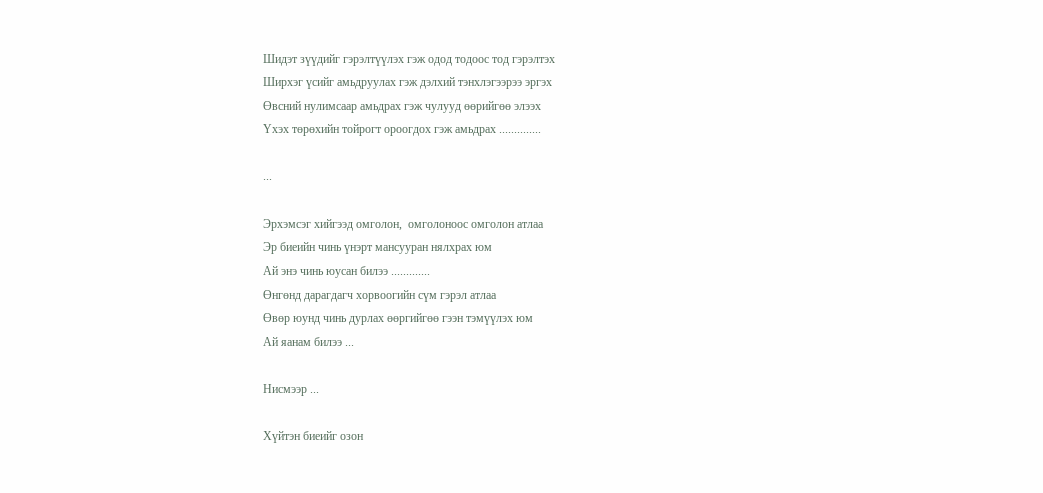Шидэт зүүдийг гэрэлтүүлэх гэж одод тодоос тод гэрэлтэх
Ширхэг үсийг амьдруулах гэж дэлхий тэнхлэгээрээ эргэх
Өвсний нулимсаар амьдрах гэж чулууд өөрийгөө элээх
Үхэх төрөхийн тойрогт ороогдох гэж амьдрах ..............

...

Эрхэмсэг хийгээд омголон,  омголоноос омголон атлаа
Эр биеийн чинь үнэрт мансууран нялхрах юм
Ай энэ чинь юусан билээ .............
Өнгөнд дарагдагч хорвоогийн сүм гэрэл атлаа
Өвөр юунд чинь дурлах өөргийгөө гээн тэмүүлэх юм
Ай яанам билээ ...

Нисмээр ...

Хүйтэн биеийг озон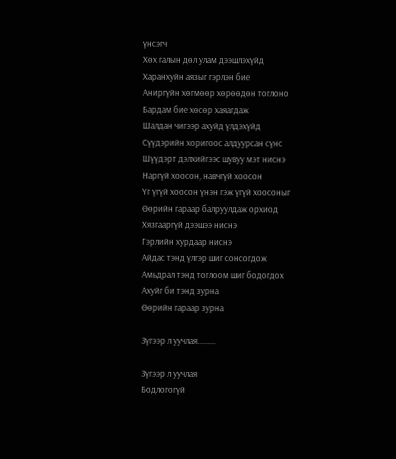үнсэгч
Хөх галын дөл улам дээшлэхүйд
Харанхуйн аязыг гэрлэн бие
Аниргүйн хөгмөөр хөрөөдөн тоглоно
Бардам бие хөсөр хаяагдаж
Шалдан чигээр ахуйд үлдэхүйд
Сүүдэрийн хоригоос алдуурсан сүнс
Шүүдэрт дэлхийгээс шувуу мэт ниснэ
Наргүй хоосон, навчгүй хоосон
Үг үгүй хоосон үнэн гэж үгүй хоосоныг
Өөрийн гараар балруулдаж орхиод
Хязгааргүй дээшээ ниснэ
Гэрлийн хурдаар ниснэ
Айдас тэнд үлгэр шиг сонсогдож
Амьдрал тэнд тоглоом шиг бодогдох
Ахуйг би тэнд зурна
Өөрийн гараар зурна

Зүгээр л уучлая.........

Зүгээр л уучлая
Бодлогогүй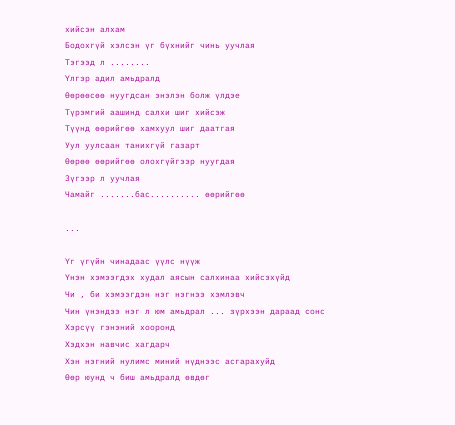хийсэн алхам
Бодохгүй хэлсэн үг бүхнийг чинь уучлая
Тэгээд л ........
Үлгэр адил амьдралд
Өөрөөсөө нуугдсан энэлэн болж үлдэе
Түрэмгий аашинд салхи шиг хийсэж
Түүнд өөрийгөө хамхуул шиг даатгая
Уул уулсаан танихгүй газарт
Өөрөө өөрийгөө олохгүйгээр нуугдая
Зүгээр л уучлая
Чамайг .......бас.......... өөрийгөө

...

Үг үгүйн чинадаас үүлс нүүж
Үнэн хэмээгдэх худал аясын салхинаа хийсэхүйд
Чи , би хэмээгдэн нэг нэгнээ хэмлэвч
Чин үнэндээ нэг л юм амьдрал ... зүрхээн дараад сонс
Хэрсүү гэнэний хооронд
Хэдхэн навчис хагдарч
Хэн нэгний нулимс миний нүднээс асгарахуйд
Өөр юунд ч биш амьдралд өвдөг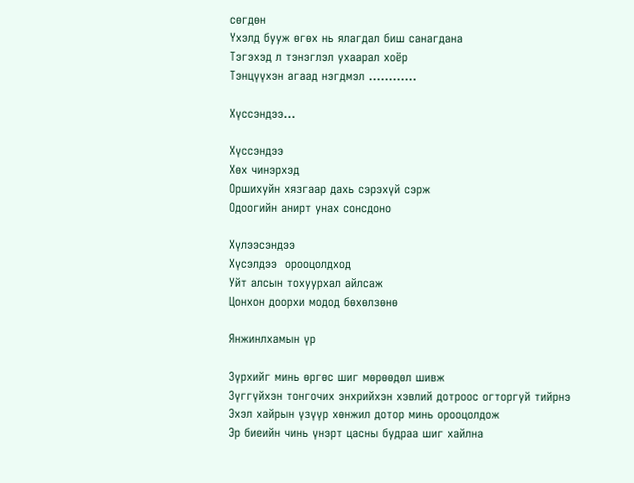сөгдөн
Үхэлд бууж өгөх нь ялагдал биш санагдана
Тэгэхэд л тэнэглэл ухаарал хоёр
Тэнцүүхэн агаад нэгдмэл ............

Хүссэндээ...

Хүссэндээ
Хөх чинэрхэд
Оршихуйн хязгаар дахь сэрэхүй сэрж
Одоогийн анирт унах сонсдоно

Хүлээсэндээ
Хүсэлдээ  орооцолдход
Уйт алсын тохуурхал айлсаж
Цонхон доорхи модод бөхөлзөнө

Янжинлхамын үр

Зүрхийг минь өргөс шиг мөрөөдөл шивж
Зүггүйхэн тонгочих энхрийхэн хэвлий дотроос огторгуй тийрнэ
Эхэл хайрын үзүүр хөнжил дотор минь орооцолдож
Эр биеийн чинь үнэрт цасны будраа шиг хайлна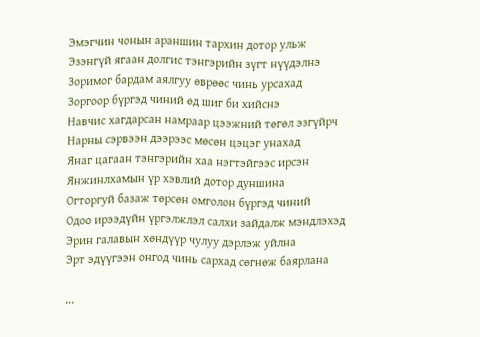Эмэгчин чонын араншин тархин дотор ульж
Эзэнгүй ягаан долгис тэнгэрийн зүгт нүүдэлнэ
Зоримог бардам аялгуу өврөөс чинь урсахад
Зоргоор бүргэд чиний өд шиг би хийснэ
Навчис хагдарсан намраар цээжний төгөл эзгүйрч
Нарны сэрвээн дээрээс мөсөн цэцэг унахад
Янаг цагаан тэнгэрийн хаа нэгтэйгээс ирсэн
Янжинлхамын үр хэвлий дотор дуншина
Огторгуй базаж төрсөн омголон бүргэд чиний
Одоо ирээдүйн үргэлжлэл салхи зайдалж мэндлэхэд
Эрин галавын хөндүүр чулуу дэрлэж уйлна
Эрт эдүүгээн онгод чинь сархад сөгнөж баярлана

...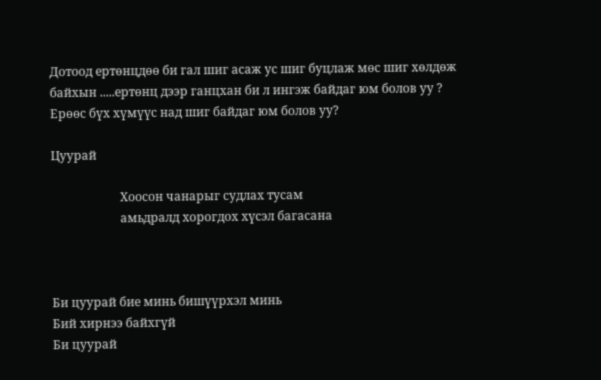Дотоод ертөнцдөө би гал шиг асаж ус шиг буцлаж мөс шиг хөлдөж байхын .....ертөнц дээр ганцхан би л ингэж байдаг юм болов уу ? Ерөөс бүх хүмүүс над шиг байдаг юм болов уу?

Цуурай

                       Хоосон чанарыг судлах тусам
                       амьдралд хорогдох хүсэл багасана



Би цуурай бие минь бишүүрхэл минь
Бий хирнээ байхгүй
Би цуурай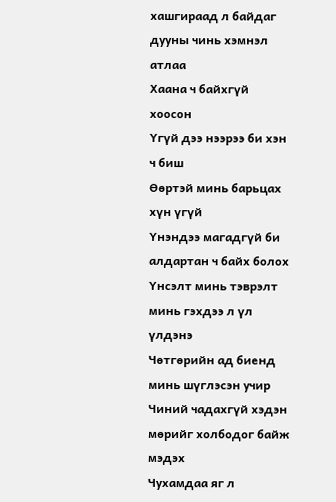хашгираад л байдаг дууны чинь хэмнэл атлаа
Хаана ч байхгүй хоосон
Үгүй дээ нээрээ би хэн ч биш
Өөртэй минь барьцах хүн үгүй
Үнэндээ магадгүй би алдартан ч байх болох
Үнсэлт минь тэврэлт минь гэхдээ л үл үлдэнэ
Чөтгөрийн ад биенд минь шүглэсэн учир
Чиний чадахгүй хэдэн мөрийг холбодог байж мэдэх
Чухамдаа яг л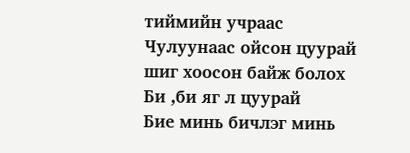тиймийн учраас
Чулуунаас ойсон цуурай шиг хоосон байж болох
Би ,би яг л цуурай
Бие минь бичлэг минь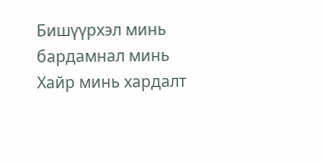Бишүүрхэл минь бардамнал минь
Хайр минь хардалт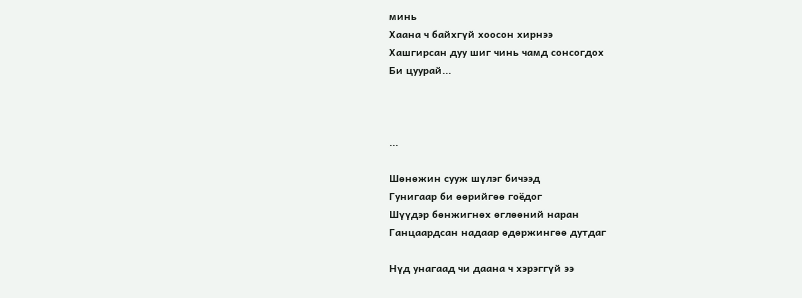минь
Хаана ч байхгүй хоосон хирнээ
Хашгирсан дуу шиг чинь чамд сонсогдох
Би цуурай...



...

Шөнөжин сууж шүлэг бичээд
Гунигаар би өөрийгөө гоёдог
Шүүдэр бөнжигнөх өглөөний наран
Ганцаардсан надаар өдөржингөө дутдаг

Нүд унагаад чи даана ч хэрэггүй ээ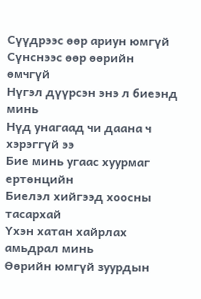Сүүдрээс өөр ариун юмгүй
Сүнснээс өөр өөрийн өмчгүй
Нүгэл дүүрсэн энэ л биеэнд минь
Нүд унагаад чи даана ч хэрэггүй ээ
Бие минь угаас хуурмаг ертөнцийн
Биелэл хийгээд хоосны тасархай
Үхэн хатан хайрлах амьдрал минь
Өөрийн юмгүй зуурдын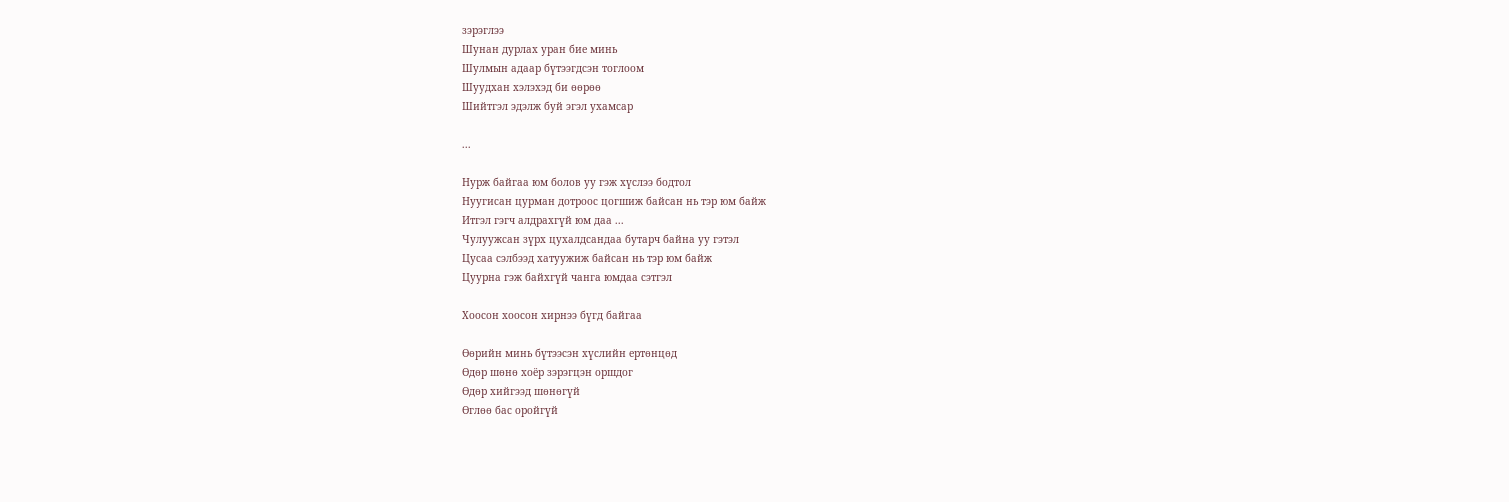зэрэглээ
Шунан дурлах уран бие минь
Шулмын адаар бүтээгдсэн тоглоом
Шуудхан хэлэхэд би өөрөө
Шийтгэл эдэлж буй эгэл ухамсар

...

Нурж байгаа юм болов уу гэж хүслээ бодтол
Нуугисан цурман дотроос цогшиж байсан нь тэр юм байж
Итгэл гэгч алдрахгүй юм даа ...
Чулуужсан зүрх цухалдсандаа бутарч байна уу гэтэл
Цусаа сэлбээд хатуужиж байсан нь тэр юм байж
Цуурна гэж байхгүй чанга юмдаа сэтгэл

Хоосон хоосон хирнээ бүгд байгаа

Өөрийн минь бүтээсэн хүслийн ертөнцөд
Өдөр шөнө хоёр зэрэгцэн оршдог
Өдөр хийгээд шөнөгүй
Өглөө бас оройгүй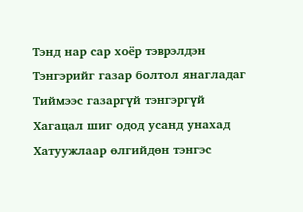Тэнд нар сар хоёр тэврэлдэн
Тэнгэрийг газар болтол янагладаг
Тиймээс газаргүй тэнгэргүй
Хагацал шиг одод усанд унахад
Хатуужлаар өлгийдөн тэнгэс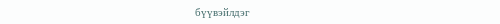бүүвэйлдэг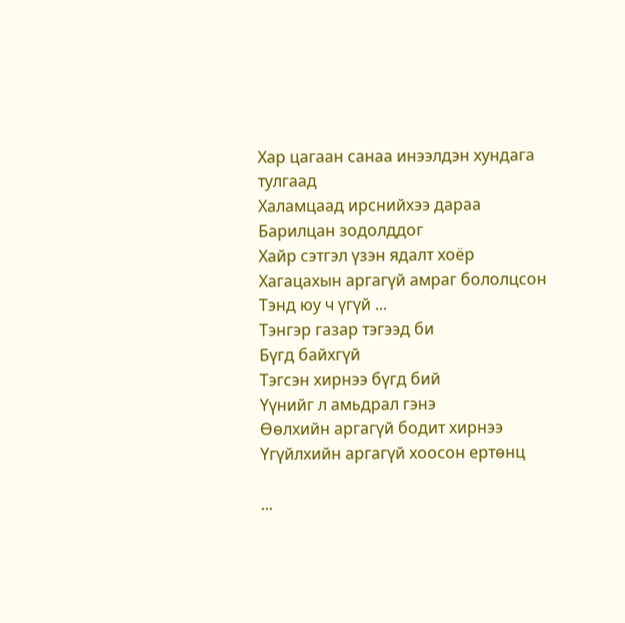Хар цагаан санаа инээлдэн хундага тулгаад
Халамцаад ирснийхээ дараа
Барилцан зодолддог
Хайр сэтгэл үзэн ядалт хоёр
Хагацахын аргагүй амраг бололцсон
Тэнд юу ч үгүй ...
Тэнгэр газар тэгээд би
Бүгд байхгүй
Тэгсэн хирнээ бүгд бий
Үүнийг л амьдрал гэнэ
Өөлхийн аргагүй бодит хирнээ
Үгүйлхийн аргагүй хоосон ертөнц

...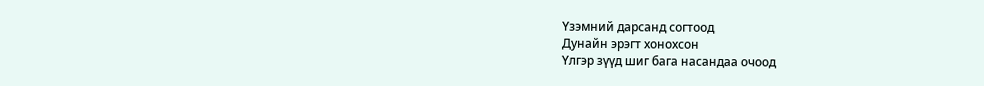Үзэмний дарсанд согтоод
Дунайн эрэгт хонохсон
Үлгэр зүүд шиг бага насандаа очоод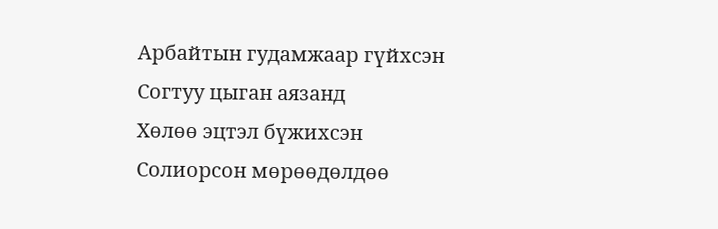Арбайтын гудамжаар гүйхсэн
Согтуу цыган аязанд
Хөлөө эцтэл бүжихсэн
Солиорсон мөрөөдөлдөө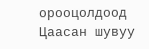орооцолдоод
Цаасан шувуу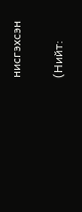нисгэхсэн

(Нийт: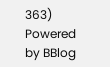363)
Powered by BBlog